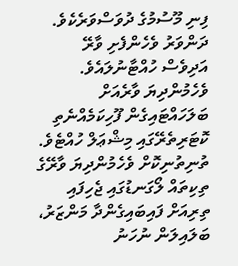ފިނި މޫސުމުގެ ދުވަސްވަރެކެވެ. ދަންވަރު ވެހެންފެށި ވާރޭ އަދިވެސް ހުއްޓާނުލައެވެ. ވެހެމުންދިޔަ ވާރެއަށް ބަލަހައްޓައިގެން ފޫހިކަމެއްނެތި ކޮޓަރިތެރޭގައި މިޝްޢަލް ހުއްޓެވެ. ތުނިތުނިކޮށް ވެހެމުންދިޔަ ވާރޭގެ ތިކިތައް ލޯގަނޑުގައި ޖެހިފައި ތިރިއަށް ފައިބައިގެންދާ މަންޒަރު، ބަލައިލަން ނުހަނު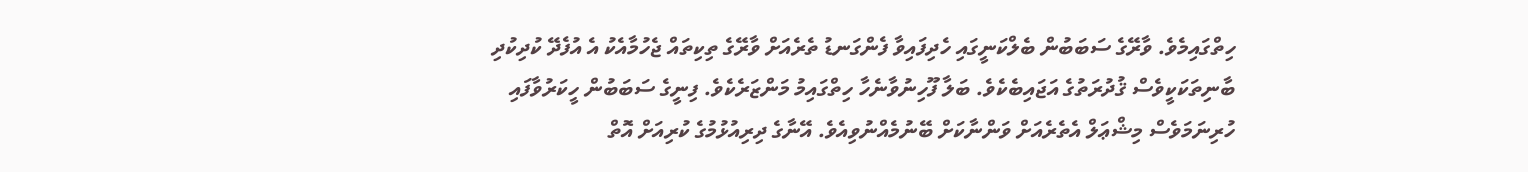ހިތްގައިމެވެ. ވާރޭގެ ސަބަބުން ބެލްކަނީގައި ހެދިފައިވާ ފެންގަނޑު ތެރެއަށް ވާރޭގެ ތިކިތައް ޖެހުމާއެކު އެ އުފެދޭ ކުދިކުދި ބާނިތަކަކީވެސް ޤުދުރަތުގެ އަޖައިބެކެވެ. ބަލާ ފޫހިނުވާނެހާ ހިތްގައިމު މަންޒަރެކެވެ. ފިނީގެ ސަބަބުން ހީކަރުވާފައި ހުރިނަމަވެސް މިޝްޢަލް އެތެރެއަށް ވަންނާކަށް ބޭނުމެއްނުވިއެވެ. އޭނާގެ ދިރިއުޅުމުގެ ކުރިއަށް އޮތް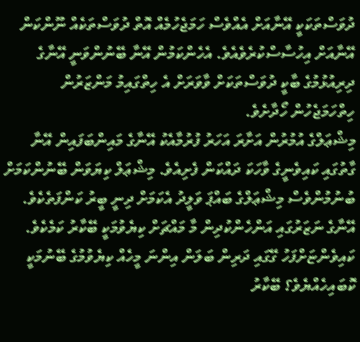ދުވަސްތަކަކީ އޭނާއަށް އެއްވެސް ހަމަޖެހުމެއް އޮތް ދުވަސްތަކެއް ނޫންކަން އޭނާއަށް އިހުސާސްކުރެވެއެވެ. އެހެންކަމުން އޭނާ ބޭނުންވަނީ އޭނާގެ ދިރިއުޅުމުގެ ބާކީ ދުވަސްތަކަށް ވާވަރަށް އެ ހިތްގައިމު މަންޒަރުން ހިތްހަމަޖެހުން ހޯދާށެވެ.
މިޝްޢަލްގެ އުމުރުން އަށާރަ އަހަރު ފުރުމާއެކު އޭނާގެ މައިންބަފައިން އޭނާ ގާތުގައި ކައިވެނީގެ ވާހަކަ ދައްކަން ފެށިއެވެ. މިޝްޢަލް ކިޔަވަން ބޭނުންކަމަށް ބުނުމުންވެސް މިޝްޢަލްގެ ބައްޕަ ވަލީދު އެކަމަށް ދިނީ ބީރު ކަންފަތެކެވެ. އޭނާގެ ނަޒަރުގައި އަންހެންކުދިން މާ މައްޗަށް ކިޔެވުމަކީ ބޭކާރު ކަމެކެވެ. ކައިވެންޏަށްފަހު ގޭގައި ދަރިން ބަލަން އިންނަ މީހެއް ކިޔެވުމުގެ ބޭނުމަކީ ކޮބައިހެއްޔެވެ؟ ބޭކާރު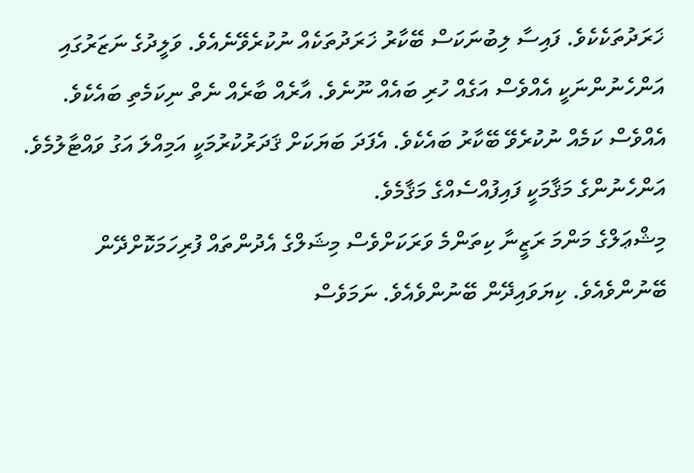ޚަރަދުތަކެކެވެ. ފައިސާ ލިބުނަކަސް ބޭކާރު ޚަރަދުތަކެއް ނުކުރެވޭނެއެވެ. ވަލީދުގެ ނަޒަރުގައި އަންހެނުންނަކީ އެއްވެސް އަގެއް ހުރި ބައެއް ނޫނެވެ. އާރެއް ބާރެއް ނެތް ނިކަމެތި ބައެކެވެ. އެއްވެސް ކަމެއް ނުކުރެވޭ ބޭކާރު ބައެކެވެ. އެފަދަ ބަޔަކަށް ޤަދަރުކުރުމަކީ އަމިއްލަ އަގު ވައްޓާލުމެވެ. އަންހެނުންގެ މަޤާމަކީ ފައިފުއްސެއްގެ މަޤާމެވެ.
މިޝްޢަލްގެ މަންމަ ރަޒީނާ ކިތަންމެ ވަރަކަށްވެސް މިޝަލްގެ އެދުންތައް ފުރިހަމަކޮށްދޭން ބޭނުންވެއެވެ. ކިޔަވައިދޭން ބޭނުންވެއެވެ. ނަމަވެސް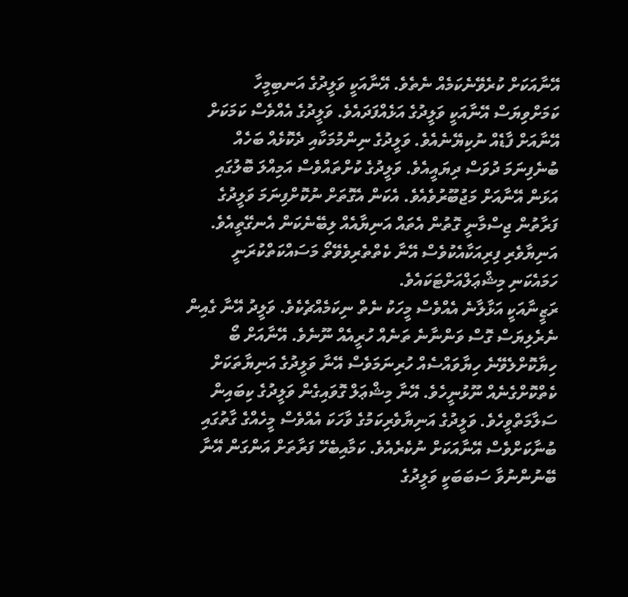އޭނާއަކަށް ކުރެވޭނެކަމެއް ނެތެވެ. އޭނާއަކީ ވަލީދުގެ އަނބިމީހާ ކަމަށްވިޔަސް އޭނާއަކީ ވަލީދުގެ އަޅެއްފަދައެވެ. ވަލީދުގެ އެއްވެސް ކަމަކަށް އޭނާއަށް ފާޑެއް ނުކިޔޭނެއެވެ. ވަލީދުގެ ނިންމުމަކާއި ދެކޮޅެއް ބަހެއް ބުނެފިނަމަ ދުވަސް ދިޔައީއެވެ. ވަލީދުގެ ކުށްތައްވެސް އަމިއްލަ ބޮލުގައި އަޅަން އޭނާއަށް މަޖުބޫރުވެއެވެ. އެކަން އެގޮތަށް ނުކޮށްފިނަމަ ވަލީދުގެ ފަރާތުން ޖިސްމާނީ ގޮތުން އެތައް އަނިޔާއެއް ލިބޭނެކަން އެނގޭތީއެވެ. އަނިޔާވެރި ފިރިއަކާއެކުވެސް އޭނާ ކެތްތެރިވެވޭތޯ މަސައްކަތްކުރަނީ ހަމައެކަނި މިޝްޢަލްއަށްޓަކައެވެ.
ރަޒީނާއަކީ އަޅާލާނެ އެއްވެސް މީހަކު ނެތް ނިކަމެއްޗެކެވެ. ވަލީދު އޭނާ ގެއިން ނެރެލިޔަސް ގޮސް ވަންނާނެ ތަނެއް ހުރީއެއް ނޫނެވެ. އޭނާއަށް ބޯ ހިޔާކޮށްލެވޭނެ ހިޔާވައްސެއް ހުރިނަމަވެސް އޭނާ ވަލީދުގެ އަނިޔާތަކަށް ކެތްކޮށްގެނެއް ނޫޅުނީހެވެ. އޭނާ މިޝްޢަލް ގޮވައިގެން ވަލީދުގެ ކިބައިން ސަލާމަތްވީހެވެ. ވަލީދުގެ އަނިޔާވެރިކަމުގެ ވާހަކަ އެއްވެސް މީހެއްގެ ގާތުގައި ބުނާކަށްވެސް އޭނާއަކަށް ނުކެރެއެވެ. ކަމާއިބެހޭ ފަރާތަށް އަންގަން އޭނާ ބޭނުންނުވާ ސަބަބަކީ ވަލީދުގެ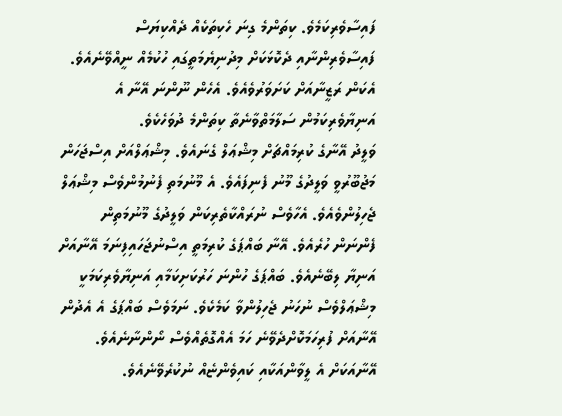ފައިސާވެރިކަމެވެ. ކިތަންމެ ގިނަ ހެކިތަކެއް ދެއްކިޔަސް ފައިސާވެރިންނާއި ދެކޮޅަކަށް މިދުނިޔެމަތީގައި ހުކުމެއް ނީއްވޭނެއެވެ. އެކަން ރަޒީނާއަށް ކަށަވަރުވެއެވެ. އެހެން ނޫންނަ އޭނާ އެ އަނިޔާވެރިކަމުން ސަލާމަތްވާނެތާ ކިތަންމެ ދުވަހެކެވެ.
ވަލީދު އޭނާގެ ކުރިމައްޗަށް މިޝްޢަލް ގެނައެވެ. މިޝްޢަލްއަށް އިސްޖަހަން މަޖުބޫރުވީ ވަލީދުގެ މޫނު ފެނިފައެވެ. އެ މޫނުމަތި ފެނުމުންވެސް މިޝްޢަލް ޖެހިލުންވެއެވެ. އެހާވެސް ނުރައްކާތެރިކަން ވަލީދުގެ މޫނުމަތިން ފެންނަން ހުރެއެވެ. އޭނާ ބައްޕަގެ ކުރިމަތީ އިސްނުޖަހައިފިނަމަ އޭނާއަށް އަނިޔާ ލިބޭނެއެވެ. ބައްޕަގެ ހުންނަ ހަރުކަށިކަމާއި އަނިޔާވެރިކަމަކީ މިޝްޢަލްވެސް ނުހަނު ޖެހިލުންވާ ކަމެކެވެ. ނަމަވެސް ބައްޕަގެ އެ އެދުން އޭނާއަށް ފުރިހަމަކޮށްދެވޭނެ ހަމަ އެއްގޮތެއްވެސް ނޯންނާނެއެވެ. އޭނާއަކަށް އެ ލީވާންއަކާއި ކައިވެންޏެއް ނުކުރެވޭނެއެވެ.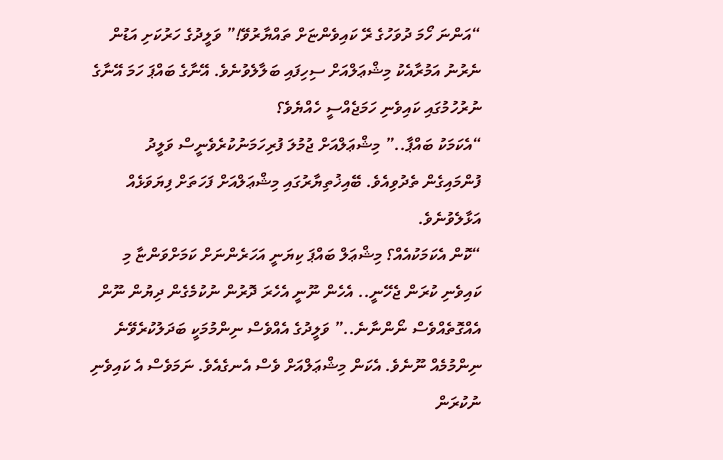“އަންނަ ހޯމަ ދުވަހުގެ ރޭ ކައިވެންޏަށް ތައްޔާރުވޭ!” ވަލީދުގެ ހަރުކަށި އަޑުން ނެރުނު އަމުރާއެކު މިޝްޢަލްއަށް ސިހިފައި ބަލާލެވުނެވެ. އޭނާގެ ބައްޕަ ހަމަ އޭނާގެ ނުރުހުމުގައި ކައިވެނި ހަމަޖެއްސީ ހެއްޔެވެ؟
“އެކަމަކު ބައްޕާ..” މިޝްޢަލްއަށް ޖުމުލަ ފުރިހަމަނުކުރެވެނީސް ވަލީދު ފުންމައިގެން ތެދުވިއެވެ. ބޭއިޚުތިޔާރުގައި މިޝްޢަލްއަށް ފަހަތަށް ފިޔަވަޅެއް އަޅާލެވުނެވެ.
“ކޮން އެކަމަކުއެއް؟ މިޝްޢަލް ބައްޕަ ކިޔަނީ އަހަރެންނަށް ކަމަށްވަންޏާ މި ކައިވެނި ކުރަން ޖެހޭނީ.. އެހެން ނޫނީ އެހެރަ ދޮރުން ނުކުމެގެން ދިޔުން ނޫން އެއްގޮތެއްވެސް ނޯންނާނެ..” ވަލީދުގެ އެއްވެސް ނިންމުމަކީ ބަދަލުކުރެވޭނެ ނިންމުމެއް ނޫނެވެ. އެކަން މިޝްޢަލްއަށް ވެސް އެނގެއެވެ. ނަމަވެސް އެ ކައިވެނި ނުކުރަން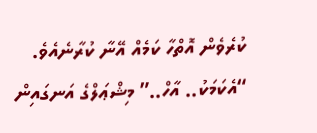ކުރެވެން އޮތްހާ ކަމެއް އޭނާ ކުރާނެއެވެ.
“އެކަމަކު.. އާހް..” މިޝްޢަލްގެ އަނގައިން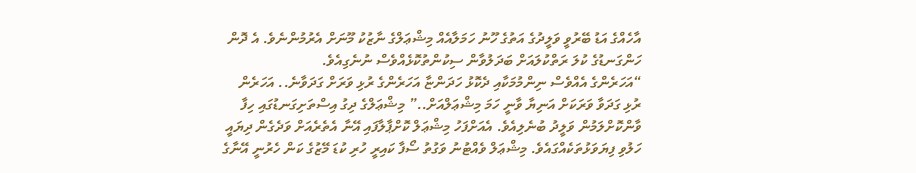އާހެއްގެ އަޑު ބޭރުވީ ވަލީދުގެ އަތުގެ ހޫނު ހަމަލާއެއް މިޝްޢަލްގެ ނާޒުކު މޫނަށް އެރުމުންނެވެ. އެ ދޮން ހަންގަނޑުގެ ކުލަ ރަތްކުލައަށް ބަދަލުވާން ސިކުންތުކޮޅެއްވެސް ނުނެގިއެވެ.
“އަހަރެންގެ އެއްވެސް ނިންމުމަކާއި ދެކޮޅު ހަދަންޏާ އަހަރެންގެ ރުޅި ވަރަށް ގަދަވާނެ.. އަހަރެން ރުޅި ގަދަވާ ވަރަކަށް އަނިޔާ ވާނީ ހަމަ މިޝްޢަލްއަށް..” މިޝްޢަލްގެ ދިގު އިސްތަށިގަނޑުގައި ހިފާ ވާންކޮށްލަމުން ވަލީދު ބުނެލިއެވެ. އެއަށްފަހު މިޝްޢަލް ކޮށްޕާލާފައި އޭނާ އެތެރެއަށް ވަދެގެން ދިޔައީ ހަލުވި ފިޔަވަޅުތަކެއްގައެވެ. މިޝްޢަލް ވެއްޓުނު ވަގުތު ސޯފާ ކައިރީ ހުރި ކުޑަ މޭޒުގެ ކަން ހެރުނީ އޭނާގެ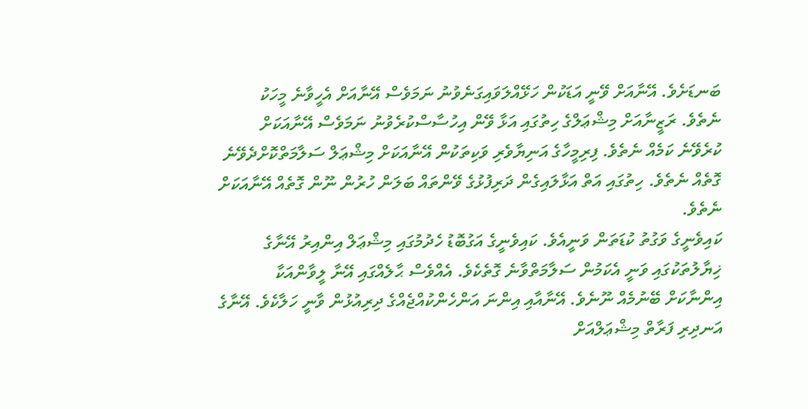ބަނޑަށެވެ. އޭނާއަށް ވޭނީ އަޑަކުން ހަޅޭއްލަވައިގަނެވުނު ނަމަވެސް އޭނާއަށް އެހީވާނެ މީހަކު ނެތެވެ. ރަޒީނާއަށް މިޝްޢަލްގެ ހިތުގައި އަޅާ ވޭން އިހުސާސްކުރެވުނު ނަމަވެސް އޭނާއަކަށް ކުރެވޭނެ ކަމެއް ނެތެވެ. ފިރިމީހާގެ އަނިޔާވެރި ވަކިތަކުން އޭނާއަކަށް މިޝްޢަލް ސަލާމަތްކޮށްދެވޭނެ ގޮތެއް ނެތެވެ. ހިތުގައި އަތް އަޅާލައިގެން ދަރިފުޅުގެ ވޭންތައް ބަލަން ހުރުން ނޫން ގޮތެއް އޭނާއަކަށް ނެތެވެ.
ކައިވެނީގެ ވަގުތު ކުޑަތަން ވަނީއެވެ. ކައިވެނީގެ އަގުބޮޑު ހެދުމުގައި މިޝްޢަލް އިންއިރު އޭނާގެ ޚިޔާލުތަކުގައި ވަނީ އެކަމުން ސަލާމަތްވާނެ ގޮތެކެވެ. އެއްވެސް ޙާލެއްގައި އޭނާ ލީވާންއަކާ އިންނާކަށް ބޭނުމެއް ނޫނެވެ. އޭނާއާއި އިންނަ އަންހެންކުއްޖެއްގެ ދިރިއުޅުން ވާނީ ހަލާކެވެ. އޭނާގެ އަނދިރި ފަރާތް މިޝްޢަލްއަށް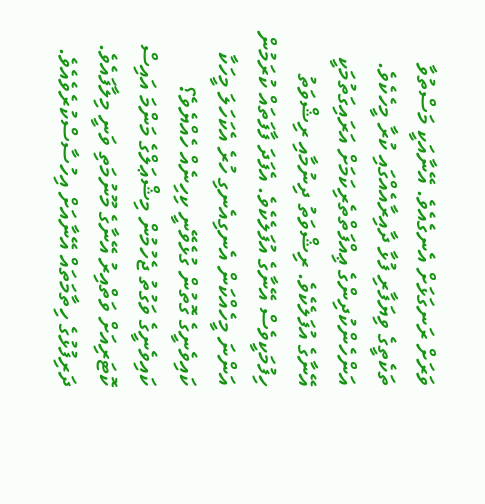ވަރަށް ރަނގަޅަށް އެނގެއެވެ. އޭނާއަކީ މަސްތުވާ ތަކެތީގެ ވިޔަފާރި ފުޅާ ދާއިރާއެއްގައި ކުރާ މީހެކެވެ. އަންހެންކުދިންގެ ޢިއްފަތްތެރިކަމަށް އަރައިގަތުމަކީ އޭނާގެ އުފަލެކެވެ. ރިޝްވަތު ދިނުމާއި ރިޝްވަތު ހިފުމަކީވެސް އޭނާގެ އުފަލެކެވެ. އެފަދަ ފާފަތައް ކުރަމުން އަންނަ މީހެއްކަން އެނގިއެނގި ހުރެ އެކަހަލަ މީހަކާ ކައިވެނީގެ ގޮތުން ގުޅެވޭނީ ކިހިނެއް ހެއްޔެވެ؟
ކައިވެނީގެ ވަގުތު ޖެހުމުން މިޝްޢަލްގެ މަންމަ އައިސް ކޮޓަރިއަށް ވަތްއިރު އޭނާގެ މޫނުމަތި ވަނީ މިލާފައެވެ. ދަރިފުޅުގެ ހިތާމަތައް އޭނާއަށް އިހުސާސްކުރެވެއެވެ.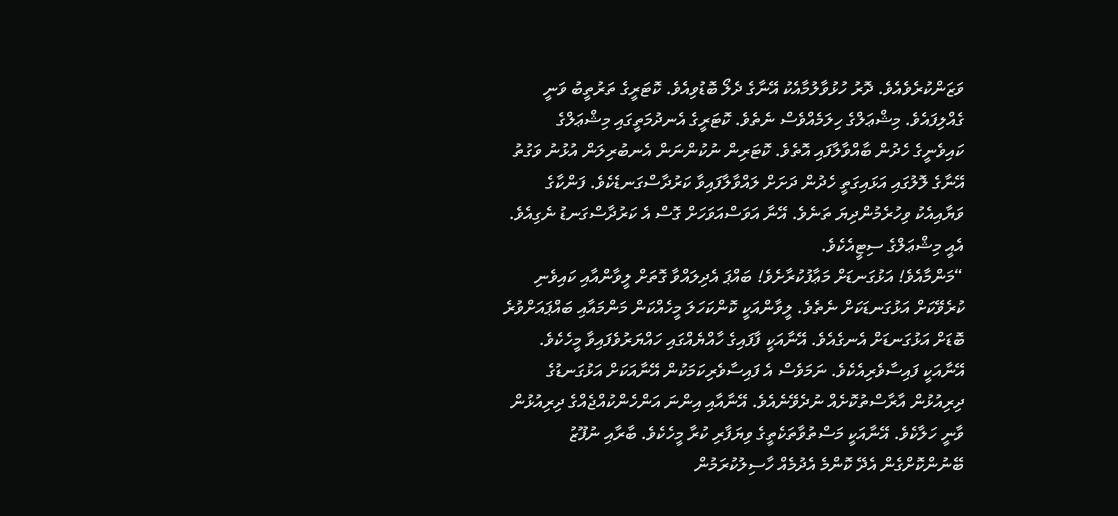ވަޒަންކުރެވެއެވެ. ދޮރު ހުޅުވާލުމާއެކު އޭނާގެ ދެލޯ ބޮޑުވިއެވެ. ކޮޓަރީގެ ތަރުތީބު ވަނީ ގެއްލިފައެވެ. މިޝްޢަލްގެ ހިލަމެއްވެސް ނެތެވެ. ކޮޓަރީގެ އެނދުމަތީގައި މިޝްޢަލްގެ ކައިވެނީގެ ހެދުން ބާއްވާލާފައި އޮތެވެ. ކޮޓަރިން ނުކުންނަން އެނބުރިލަން އުޅުނު ވަގުތު އޭނާގެ ލޮލުގައި އަޅައިގަތީ ހެދުން ދަށަށް ލައްވާލާފައިވާ ކަރުދާސްގަނޑެކެވެ. ފަންކާގެ ވަޔާއިއެކު ވިހުރެމުންދިޔަ ތަނެވެ. އޭނާ އަވަސްއަވަހަށް ގޮސް އެ ކަރުދާސްގަނޑު ނެގިއެވެ. އެއީ މިޝްޢަލްގެ ސިޓީއެކެވެ.
“މަންމާއެވެ! އަޅުގަނޑަށް މަޢާފުކުރާށެވެ! ބައްޕަ އެދިލައްވާ ގޮތަށް ލީވާންއާއި ކައިވެނި ކުރެވޭކަށް އަޅުގަނޑަކަށް ނެތެވެ. ލީވާންއަކީ ކޮންކަހަލަ މީހެއްކަން މަންމައާއި ބައްޕައަށްވުރެ ބޮޑަށް އަޅުގަނޑަށް އެނގެއެވެ. އޭނާއަކީ ފާފައިގެ ހާއްޔެއްގައި ހައްޔަރުވެފައިވާ މީހެކެވެ. އޭނާއަކީ ފައިސާވެރިއެކެވެ. ނަމަވެސް އެ ފައިސާވެރިކަމަކުން އޭނާއަކަށް އަޅުގަނޑުގެ ދިރިއުޅުން އާރާސްތުކޮށެއް ނުދެވޭނެއެވެ. އޭނާއާއި އިންނަ އަންހެންކުއްޖެއްގެ ދިރިއުޅުން ވާނީ ހަލާކެވެ. އޭނާއަކީ މަސްތުވާތަކެތީގެ ވިޔަފާރި ކުރާ މީހެކެވެ. ބާރާއި ނުފޫޒު ބޭނުންކޮށްގެން އެދޭ ކޮންމެ އެދުމެއް ހާސިލުކުރަމުން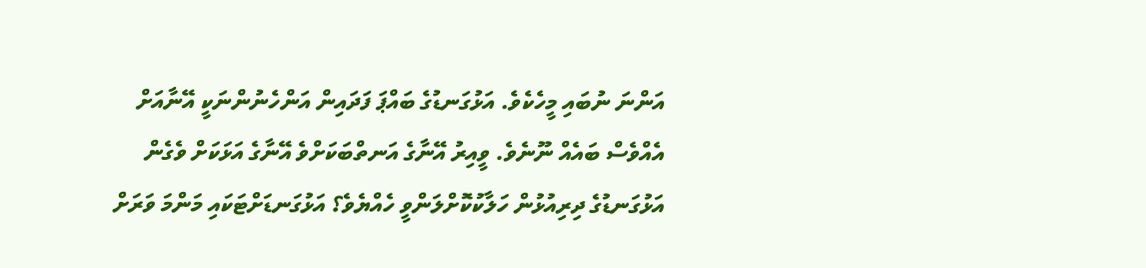އަންނަ ނުބައި މީހެކެވެ. އަޅުގަނޑުގެ ބައްޕަ ފަދައިން އަންހެނުންނަކީ އޭނާއަށް އެއްވެސް ބައެއް ނޫނެވެ. ވީއިރު އޭނާގެ އަނތްބަކަށްވެ އޭނާގެ އަޅަކަށް ވެގެން އަޅުގަނޑުގެ ދިރިއުޅުން ހަލާކުކޮށްލަންވީ ހެއްޔެވެ؟ އަޅުގަނޑަށްޓަކައި މަންމަ ވަރަށް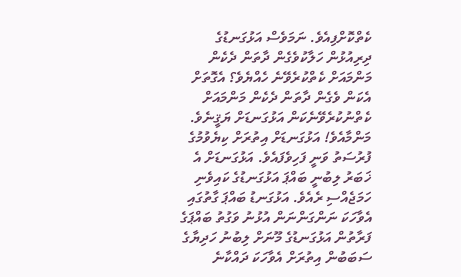ކެތްކޮށްފިއެވެ. ނަމަވެސް އަޅުގަނޑުގެ ދިރިއުޅުން ހަލާކުވެގެން ދާތަން ދެކެން މަންމައަށް ކެތްކުރެވޭނެ ހެއްޔެވެ؟ އެގޮތަށް އެކަން ވެގެން ދާތަން ދެކެން މަންމައަށް ކެތްނުކުރެވޭނެކަން އަޅުގަނޑަށް ޔަޤީނެވެ.
މަންމާއެވެ! އަޅުގަނޑަށް އިތުރަށް ކިޔެވުމުގެ ފުރުސަތު ވަނީ ފަހިވެފައެވެ. އަޅުގަނޑަށް އެ ޚަބަރު ލިބުނީ ބައްޕަ އަޅުގަނޑުގެ ކައިވެނި ހަމަޖެއްސި ރެއެވެ. އަޅުގަނޑު ބައްޕަ ގާތުގައި އެވާހަކަ ނަންގަންނަން އުޅުނު ވަގުތު ބައްޕަގެ ފަރާތުން އަޅުގަނޑުގެ މޫނަށް ލިބުނު ހަދިޔާގެ ސަބަބުން އިތުރަށް އެވާހަކަ ދައްކާނެ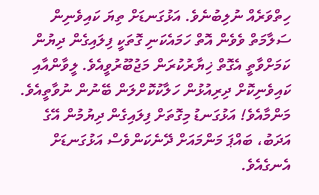ހިތްވަރެއް ނުލިބުނެވެ. އަޅުގަނޑަށް ތިޔަ ކައިވެނިން ސަލާމަތް ވެވެން އޮތް ހަމައެކަނި ގޮތަކީ ފިލައިގެން ދިޔުން ކަމަށްވާތީ އެގޮތް ޚިޔާރުކުރަން މަޖުބޫރުވީއެވެ. ލީވާންއާއި ކައިވެނިކޮށް ދިރިއުޅުން ހަލާކުކޮށްލަން ބޭނުން ނުވާތީއެވެ.
މަންމާއެވެ! އަޅުގަނޑު މިގޮތަށް ފިލައިގެން ދިޔުމުން އޭގެ އަދަބު، ބައްޕަ މަންމައަށް ދޭނެކަންވެސް އަޅުގަނޑަށް އެނގެއެވެ.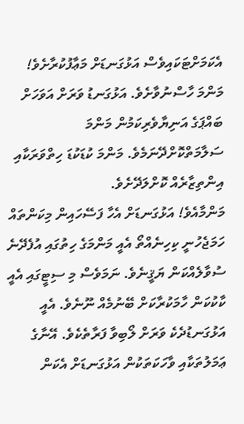އެކަމަށްޓަކައިވެސް އަޅުގަނޑަށް މަޢާފުކުރާށެވެ! މަންމަ ހާސްނުވާށެވެ. އަޅުގަނޑު ވަރަށް އަވަހަށް ބައްޕަގެ އަނިޔާވެރިކަމުން މަންމަ ސަލާމަތްކޮށްދޭނަމެވެ. މަންމަ ކުޑަކުޑަ ހިތްވަރަކާއި އިންތިޒާރެއް ކޮށްލަދޭށެވެ.
މަންމާއެވެ! އަޅުގަނޑަށް އެހާ ފަސޭހައިން މިކަންތައް ހަމަޖެހުނީ ކިހިނެއްތޯ އެއީ މަންމަގެ ހިތުގައި އުފެދޭނެ ސުވާލެއްކަން ޔަޤީނެވެ. ނަމަވެސް މި ސިޓީގައި އެއީ ކާކުކަން ހާމަކުރާކަށް ބޭނުމެއް ނޫނެވެ. އެއީ އަޅުގަނޑުދެކެ ވަރަށް ލޯބިވާ ފަރާތެކެވެ. އޭނާގެ ޢަމަލުތަކާއި ވާހަކަތަކުން އަޅުގަނޑަށް އެކަން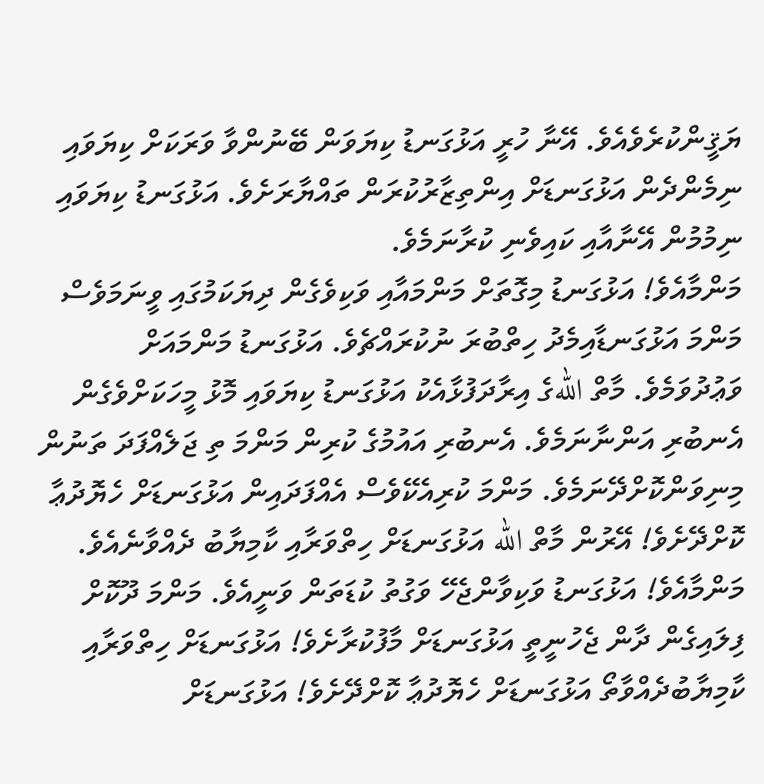ޔަޤީންކުރެވެއެވެ. އޭނާ ހުރީ އަޅުގަނޑު ކިޔަވަން ބޭނުންވާ ވަރަކަށް ކިޔަވައި ނިމެންދެން އަޅުގަނޑަށް އިންތިޒާރުކުރަން ތައްޔާރަށެވެ. އަޅުގަނޑު ކިޔަވައި ނިމުމުން އޭނާއާއި ކައިވެނި ކުރާނަމެވެ.
މަންމާއެވެ! އަޅުގަނޑު މިގޮތަށް މަންމައާއި ވަކިވެގެން ދިޔަކަމުގައި ވީނަމަވެސް މަންމަ އަޅުގަނޑާއިމެދު ހިތްބުރަ ނުކުރައްޗެވެ. އަޅުގަނޑު މަންމައަށް ވަޢުދުވަމެވެ. މާތް اللهގެ އިރާދަފުޅާއެކު އަޅުގަނޑު ކިޔަވައި މޮޅު މީހަކަށްވެގެން އެނބުރި އަންނާނަމެވެ. އެނބުރި އައުމުގެ ކުރިން މަންމަ ތި ޖަލެއްފަދަ ތަނުން މިނިވަންކޮށްދޭނަމެވެ. މަންމަ ކުރިއެކޭވެސް އެއްފަދައިން އަޅުގަނޑަށް ހެޔޮދުޢާ ކޮށްދޭށެވެ! އޭރުން މާތް الله އަޅުގަނޑަށް ހިތްވަރާއި ކާމިޔާބު ދެއްވާނެއެވެ.
މަންމާއެވެ! އަޅުގަނޑު ވަކިވާންޖެހޭ ވަގުތު ކުޑަތަން ވަނީއެވެ. މަންމަ ދޫކޮށް ފިލައިގެން ދާން ޖެހުނީތީ އަޅުގަނޑަށް މާފުކުރާށެވެ! އަޅުގަނޑަށް ހިތްވަރާއި ކާމިޔާބުދެއްވާތޯ އަޅުގަނޑަށް ހެޔޮދުޢާ ކޮށްދޭށެވެ! އަޅުގަނޑަށް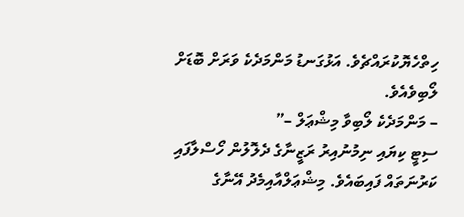ހިތްހެޔޮކުރައްޗެވެ. އަޅުގަނޑު މަންމަދެކެ ވަރަށް ބޮޑަށް ލޯބިވެއެވެ.
– މަންމަދެކެ ލޯބިވާ މިޝްޢަލް –”
ސިޓީ ކިޔައި ނިމުނުއިރު ރަޒީނާގެ ދެލޮލުން ހޯސްލާފައި ކަރުނަތައް ފައިބައެވެ. މިޝްޢަލްއާއިމެދު އޭނާގެ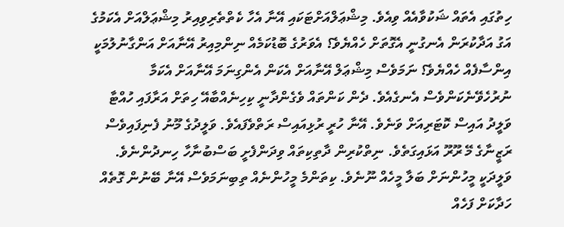ހިތުގައި އެތައް ޝަކުވާއެއް ވިއެވެ. މިޝްޢަލްއަށްޓަކައި އޭނާ އެހާ ކެތްތެރިވިއިރު މިޝްޢަލްއަށް އެކަމުގެ އަގު އަދާކުރަން އެނގުނީ އެގޮތަށް ހެއްޔެވެ؟ އެވަރުގެ ބޮޑުކަމެއް ނިންމިއިރު އޭނާއަށް އަންގާނުލުމަކީ އިންސާފެއް ހެއްޔެވެ؟ ނަމަވެސް މިޝްޢަލް އޭނާއަށް އެކަން އެންގިނަމަ އޭނާއަށް އެކަމާ ނުރުހެވޭނެކަންވެސް އެނގެއެވެ. ދެން ކަންތައް ވެގެންދާނީ ކިހިނެއްބާއޭ ހިތަށް އަރާފައި ހުއްޓާ ވަލީދު އައިސް ކޮޓަރިއަށް ވަނެވެ. އޭނާ ހުރީ ރުޅިއައިސް ރަތްވެފައެވެ. ވަލީދުގެ މޫނު ފެނިފައިވެސް ރަޒީނާގެ މޭ ރޫރޫ އަޅައިގަތެވެ. ނިތްކުރިން ދާތިކިތައް ވިދަންފެށީ ބަސްބުނާހާ ހިނދުންނެވެ. ވަލީދަކީ މީހުންނަށް ބަލާ މީހެއް ނޫނެވެ. ކިތަންމެ މީހުންނެއް ތިބިނަމަވެސް އޭނާ ބޭނުން ގޮތެއް ހަދާކަށް ފަހެއް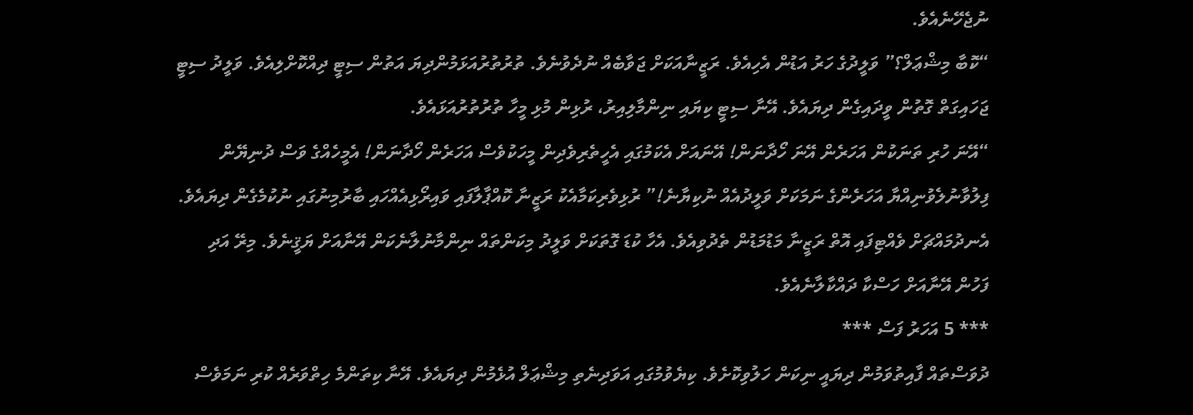ނުޖެހޭނެއެވެ.
“ކޮބާ މިޝްޢަލް؟” ވަލީދުގެ ހަރު އަޑުން އެހިއެވެ. ރަޒީނާއަކަށް ޖަވާބެއް ނުދެވުނެވެ. ތުރުތުރުއަޅަމުންދިޔަ އަތުން ސިޓީ ދިއްކޮށްލިއެވެ. ވަލީދު ސިޓީ ޖަހައިގަތް ގޮތުން ވީދައިގެން ދިޔައެވެ. އޭނާ ސިޓީ ކިޔައި ނިންމާލިއިރު، ރުޅިން މުޅި މީހާ ތުރުތުރުއަޅައެވެ.
“އޭނަ ހުރި ތަނަކުން އަހަރެން އޭނަ ހޯދާނަން! އޭނައަށް އެކަމުގައި އެހީތެރިވެދިން މީހަކުވެސް އަހަރެން ހޯދާނަން! އެމީހެއްގެ ވަސް ދުނިޔޭން ފިލުވާނުލެވުނިއްޔާ އަހަރެންގެ ނަމަކަށް ވަލީދުއެއް ނުކިޔާނެ!” ރުޅިވެރިކަމާއެކު ރަޒީނާ ކޮއްޕާލާފައި ވައިރޯޅިއެއްހައި ބާރުމިނުގައި ނުކުމެގެން ދިޔައެވެ. އެނދުމައްޗަށް ވެއްޓިފައި އޮތް ރަޒީނާ މަޑުމަޑުން ތެދުވިއެވެ. އެހާ ކުޑަ ގޮތަކަށް ވަލީދު މިކަންތައް ނިންމާނުލާނެކަން އޭނާއަށް ޔަޤީނެވެ. މިރޭ އަދި ފަހުން އޭނާއަށް ހަސްކާ ދައްކާލާނެއެވެ.
*** 5 އަހަރު ފަސް ***
ދުވަސްތައް ފާއިތުވަމުން ދިޔައީ ނިކަން ހަލުވިކޮށެވެ. ކިޔެވުމުގައި އަވަދިނެތި މިޝްޢަލް އުޅެމުން ދިޔައެވެ. އޭނާ ކިތަންމެ ހިތްވަރެއް ކުރި ނަމަވެސް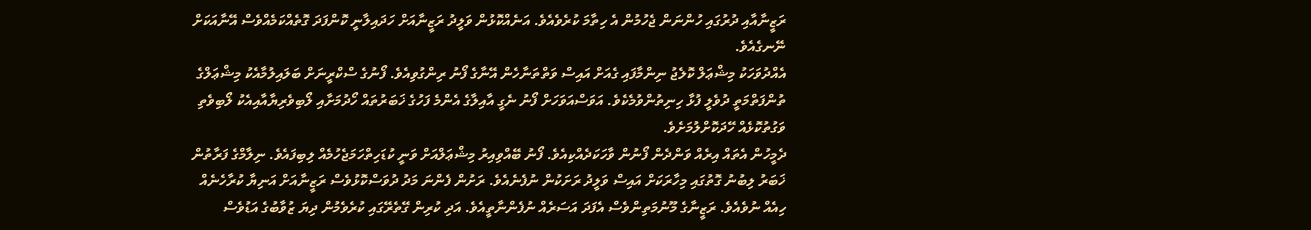ރަޒީނާއާއި ދުރުގައި ހުންނަން ޖެހުމުން އެ ހިތާމަ ކުރެވެއެވެ. އަނެއްކޮޅުން ވަލީދު ރަޒީނާއަށް ހަދައިލާނީ ކޮންފަދަ ގޮތެއްކަމެއްވެސް އޭނާއަކަށް ނޭނގެއެވެ.
އެއްދުވަހަކު މިޝްޢަލް ކޮލެޖު ނިންމާފައި ގެއަށް އައިސް ވަތްތަނާހެން އޭނާގެ ފޯނު ރިންގުވިއެވެ. ފޯނުގެ ސްކްރީނަށް ބަލައިލުމާއެކު މިޝްޢަލްގެ ތުންފަތްމަތީ ދުވެލީ ފުޅާ ހިނިތުންވުމެކެވެ. އަވަސްއަވަހަށް ފޯނު ނެގީ އާއިލާގެ އެންމެ ފަހުގެ ޚަބަރުތައް ހޯދުމަށާއި ލޯބިވެރިޔާއާއިއެކު ލޯބިވެތި ވަގުތުކޮޅެއް ހޭދަކޮށްލުމަށެވެ.
ދެމީހުން އެތައް އިރެއް ވަންދެން ފޯނުން ވާހަކަދެއްކިއެވެ. ފޯނު ބޭއްވިއިރު މިޝްޢަލްއަށް ވަނީ ކުޑަހިތްހަމަޖެހުމެއް ލިބިފައެވެ. ނިލާމްގެ ފަރާތުން ޚަބަރު ލިބުނު ގޮތުގައި މިހާރަކަށް އައިސް ވަލީދު ރަށަކުން ނުފެނެއެވެ. ރަށުން ފެންނަ މަދު ދުވަސްކޮޅުވެސް ރަޒީނާއަށް އަނިޔާ ކުރާހެނެއް ހިއެއް ނުވެއެވެ. ރަޒީނާގެ މޫނުމަތިންވެސް އެފަދަ އަސަރެއް ނުފެންނާތީއެވެ. އަދި ކުރިން ގޭތެރޭގައި ކުރެވެމުން ދިޔަ ޒުވާބުގެ އަޑުވެސް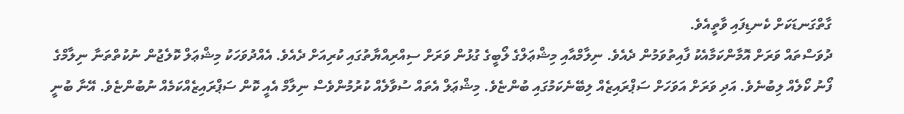ގާތްގަނޑަކަށް ކެނޑިފައި ވާތީއެވެ.
ދުވަސްތައް ވަރަށް އޮމާންކަމާއެކު ފާއިތުވަމުން ދެއެވެ. ނިލާމްއާއި މިޝްޢަލްގެ ލޯބީގެ ގުޅުން ވަރަށް ސިއްރިއްޔާތުގައި ކުރިއަށް ދެއެވެ. އެއްދުވަހަކު މިޝްޢަލް ކޮލެޖުން ނުކުތްތަނާ ނިލާމްގެ ފޯނު ކޯލެއް ލިބުނެވެ. އަދި ވަރަށް އަވަހަށް ސަޕްރައިޒެއް ލިބޭނެކަމުގައި ބުންޏެވެ. މިޝްޢަލް އެތައް ސުވާލެއް ކުރުމުންވެސް ނިލާމް އެއީ ކޮން ސަޕްރައިޒެއްކަމެއް ނުބުންޏެވެ. އޭނާ ބުނީ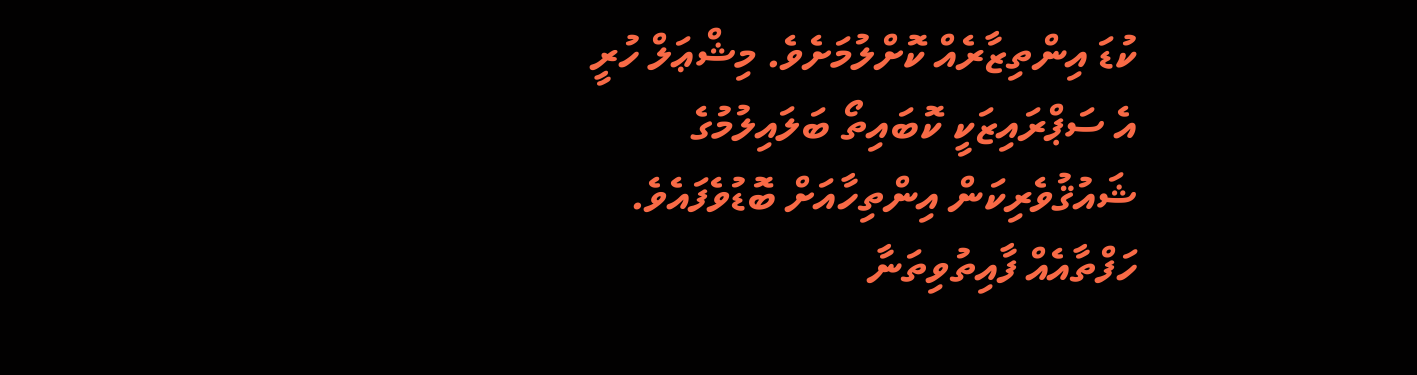ކުޑަ އިންތިޒާރެއް ކޮށްލުމަށެވެ. މިޝްޢަލް ހުރީ އެ ސަޕްރައިޒަކީ ކޮބައިތޯ ބަލައިލުމުގެ ޝައުޤުވެރިކަން އިންތިހާއަށް ބޮޑުވެފައެވެ.
ހަފްތާއެއް ފާއިތުވިތަނާ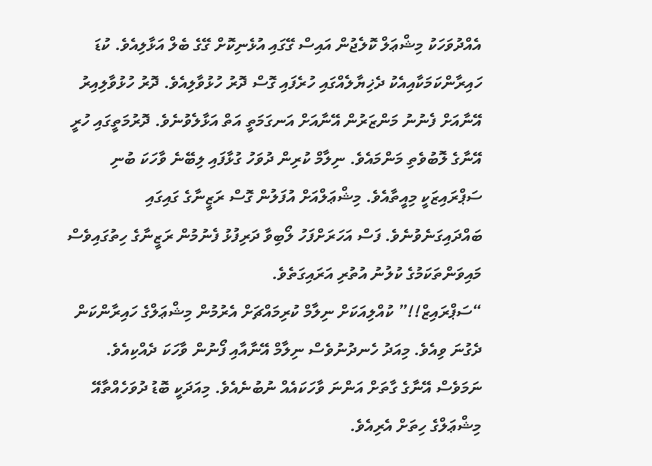އެއްދުވަހަކު މިޝްޢަލް ކޮލެޖުން އައިސް ގޭގައި އުޅެނިކޮށް ގޭގެ ބެލް އަޅާލިއެވެ. ކުޑަ ހައިރާންކަމަކާއިއެކު ދެޚިޔާލެއްގައި ހުރެފައި ގޮސް ދޮރު ހުޅުވާލިއެވެ. ދޮރު ހުޅުވާލިއިރު އޭނާއަށް ފެނުނު މަންޒަރުން އޭނާއަށް އަނގަމަތީ އަތް އަޅާލެވުނެވެ. ދޮރުމަތީގައި ހުރީ އޭނާގެ ލޮބުވެތި މަންމައެވެ. ނިލާމް ކުރިން ދުވަހު ގުޅާފައި ލިބޭނެ ވާހަކަ ބުނި ސަޕްރައިޒަކީ މިއީތާއެވެ. މިޝްޢަލްއަށް އުފަލުން ގޮސް ރަޒީނާގެ ގައިގައި ބައްދައިގަނެވުނެވެ. ފަސް އަހަރަށްފަހު ލޯބިވާ ދަރިފުޅު ފެނުމުން ރަޒީނާގެ ހިތުގައިވެސް މައިވަންތަކަމުގެ ކުލުނު އުތުރި އަރައިގަތެވެ.
“ސަޕްރައިޒް!!” ކުއްލިއަކަށް ނިލާމް ކުރިމައްޗަށް އެރުމުން މިޝްޢަލްގެ ހައިރާންކަން ދެގުނަ ވިއެވެ. މިއަދު ހެނދުނުވެސް ނިލާމް އޭނާއާއި ފޯނުން ވާހަކަ ދެއްކިއެވެ. ނަމަވެސް އޭނާގެ ގާތަށް އަންނަ ވާހަކައެއް ނުބުނެއެވެ. މިއަދަކީ ބޮޑު ދުވަހެއްތާއޭ މިޝްޢަލްގެ ހިތަށް އެރިއެވެ.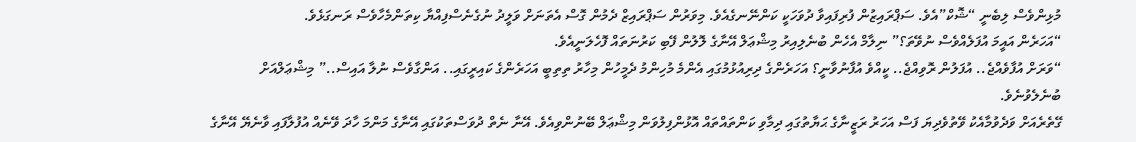މުޅިންވެސް ލިބެނީ “ޝޮކް”އެވެ. ސަޕްރައިޒުން ފުރިފައިވާ ދުވަހަކީ ކަންނޭނގެއެވެ. މިވަރުން ސަޕްރައިޒް ދެމުން ގޮސް އެތަނަށް ވަލީދު ނުގެނެސްފިއްޔާ ކިތަންމެހާވެސް ރަނގަޅެވެ.
“އަހަރެން އައީމަ އުފަލެއްވެސް ނުވޭތަ؟” ނިލާމް އެހެން ބުނެލިއިރު މިޝްޢަލް އޭނާގެ ލޮލުން ފޭބި ކަރުނަތައް ފޮހެލަނީއެވެ.
“ވަރަށް އުފާވެއްޖެ.. އުފަލުން ރޮވިއްޖެ.. ކީއްވެ އުފާނުވާނީ؟ އަހަރެންގެ ދިރިއުޅުމުގައި އެންމެ މުހިންމު ދެމީހުން މިހާރު ތިތިބީ އަހަރެންގެ ކައިރީގައި.. އަންގާވެސް ނުލާ އައިސް..” މިޝްޢަލްއަށް ބުނެލެވުނެވެ.
ގޭތެރެއަށް ވަދެވުމާއެކު ވޭތުވެދިޔަ ފަސް އަހަރު ރަޒީނާގެ ޙަޔާތުގައި ދިމާވި ކަންތައްތައް އޮޅުންފިލުވަން މިޝްޢަލް ބޭނުންވިއެވެ. އޭނާ ނެތް ދުވަސްތަކުގައި އޭނާގެ މަންމަ ހާދަ ވޭނެއް އުފުލާފައި ވާނެޔޭ އޭނާގެ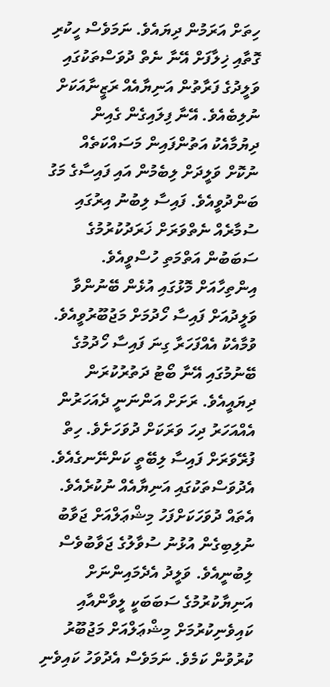ހިތަށް އަރަމުން ދިޔައެވެ. ނަމަވެސް ހީކުރި ގޮތާއި ޚިލާފަށް އޭނާ ނެތް ދުވަސްތަކުގައި ވަލީދުގެ ފަރާތުން އަނިޔާއެއް ރަޒީނާއަކަށް ނުލިބެއެވެ. އޭނާ ފިލައިގެން ގެއިން ދިޔުމާއެކު އަތުންފައިން މަސައްކަތެއް ނުކޮށް ވަލީދަށް ލިބެމުން އައި ފައިސާގެ މަގު ބަންދުވީއެވެ. ފައިސާ ލިބުނު އިރުގައި ސުމާރެއް ނެތްވަރަށް ޚަރަދުކުރުމުގެ ސަބަބުން އަތްމަތި ހުސްވީއެވެ. އިންތިހާއަށް މޮޅުގައި އުޅެން ބޭނުންވާ ވަލީދުއަށް ފައިސާ ހޯދުމަށް މަޖުބޫރުވީއެވެ. ވުމާއެކު އެއްފަހަރާ ގިނަ ފައިސާ ހޯދުމުގެ ބޭނުމުގައި އޭނާ ބޯޓު ދަތުރުކުރަން ދިޔައީއެވެ. ރަށަށް އަންނަނީ ދެއަހަރުން އެއްއަހަރު ދިހަ ވަރަކަށް ދުވަހަށެވެ. ހިތް ފުރޭވަރަށް ފައިސާ ލިބޭތީ ކަންނޭނގެއެވެ. އެދުވަސްތަކުގައި އަނިޔާއެއް ނުކުރެއެވެ.
އެތައް ދުވަހަކަށްފަހު މިޝްޢަލްއަށް ޖަވާބު ނުލިބިގެން އުޅުނު ސުވާލުގެ ޖަވާބުވެސް ލިބުނީއެވެ. ވަލީދު އެދެމައިންނަށް އަނިޔާކުރުމުގެ ސަބަބަކީ ލީވާންއާއި ކައިވެނިކުރުމަށް މިޝްޢަލްއަށް މަޖުބޫރު ކުރުވުން ކަމެވެ. ނަމަވެސް އެދުވަހު ކައިވެނި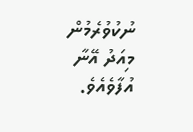ނުކުވުރެމުން މިއަދު އޭނާ އުފާވެއެވެ.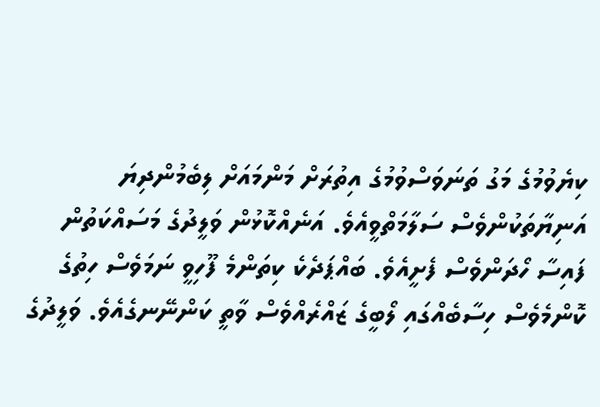ކިޔެވުމުގެ މަގު ތަނަވަސްވުމުގެ އިތުރަށް މަންމައަށް ލިބެމުންދިޔަ އަނިޔާތަކުންވެސް ސަލާމަތްވީއެވެ. އަނެއްކޮޅުން ވަލީދުގެ މަސައްކަތުން ފައިސާ ހޯދަންވެސް ފެށީއެވެ. ބައްޕަދެކެ ކިތަންމެ ފޫހިވީ ނަމަވެސް ހިތުގެ ކޮންމެވެސް ހިސާބެއްގައި ލޯބީގެ ޒައްރެއްވެސް ވާތީ ކަންނޭނގެއެވެ. ވަލީދުގެ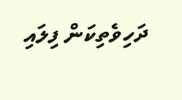ދަހިވެތިކަން ފިލައި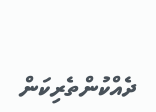ދެއްކުންތެރިކަން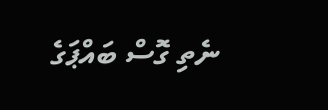ނެތި ގޮސް ބައްޕަގެ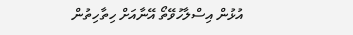އުޅުން އިސްލާހުވޭތޯ އޭނާއަށް ހިތާހިތުން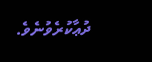ދުޢާކުރެވުނެވެ.